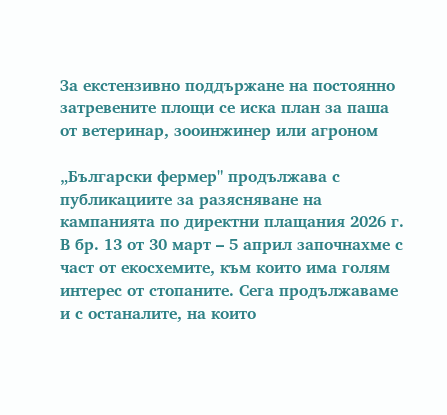За екстензивно поддържане на постоянно затревените площи се иска план за паша от ветеринар, зооинжинер или агроном

„Български фермер" продължава с публикациите за разясняване на кампанията по директни плащания 2026 г. В бр. 13 от 30 март – 5 април започнахме с част от екосхемите, към които има голям интерес от стопаните. Сега продължаваме и с останалите, на които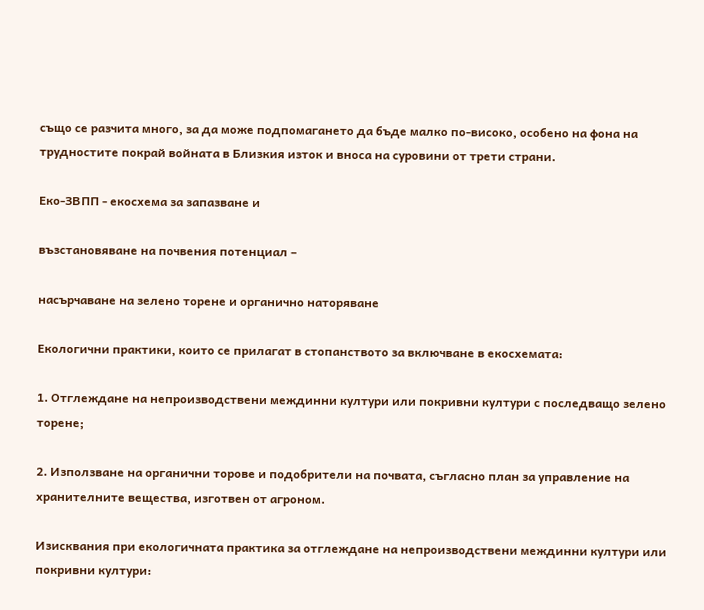също се разчита много, за да може подпомагането да бъде малко по-високо, особено на фона на трудностите покрай войната в Близкия изток и вноса на суровини от трети страни.

Еко-ЗВПП - екосхема за запазване и

възстановяване на почвения потенциал –

насърчаване на зелено торене и органично наторяване

Екологични практики, които се прилагат в стопанството за включване в екосхемата:

1. Отглеждане на непроизводствени междинни култури или покривни култури с последващо зелено торене;

2. Използване на органични торове и подобрители на почвата, съгласно план за управление на хранителните вещества, изготвен от агроном.

Изисквания при екологичната практика за отглеждане на непроизводствени междинни култури или покривни култури: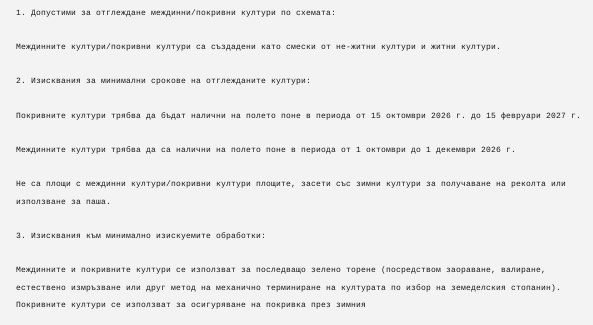1. Допустими за отглеждане междинни/покривни култури по схемата:

Междинните култури/покривни култури са създадени като смески от не-житни култури и житни култури.

2. Изисквания за минимални срокове на отглежданите култури:

Покривните култури трябва да бъдат налични на полето поне в периода от 15 октомври 2026 г. до 15 февруари 2027 г.

Междинните култури трябва да са налични на полето поне в периода от 1 октомври до 1 декември 2026 г.

Не са площи с междинни култури/покривни култури площите, засети със зимни култури за получаване на реколта или използване за паша.

3. Изисквания към минимално изискуемите обработки:

Междинните и покривните култури се използват за последващо зелено торене (посредством заораване, валиране, естествено измръзване или друг метод на механично терминиране на културата по избор на земеделския стопанин). Покривните култури се използват за осигуряване на покривка през зимния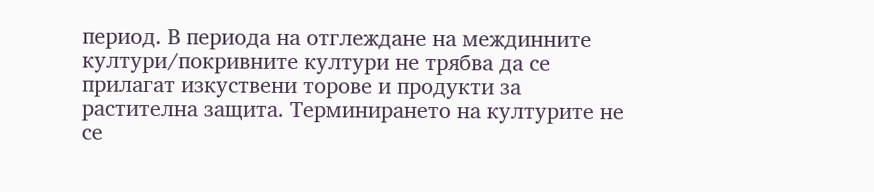период. В периода на отглеждане на междинните култури/покривните култури не трябва да се прилагат изкуствени торове и продукти за растителна защита. Терминирането на културите не се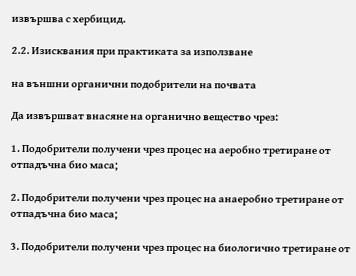извършва с хербицид.

2.2. Изисквания при практиката за използване

на външни органични подобрители на почвата

Да извършват внасяне на органично вещество чрез:

1. Подобрители получени чрез процес на аеробно третиране от отпадъчна био маса;

2. Подобрители получени чрез процес на анаеробно третиране от отпадъчна био маса;

3. Подобрители получени чрез процес на биологично третиране от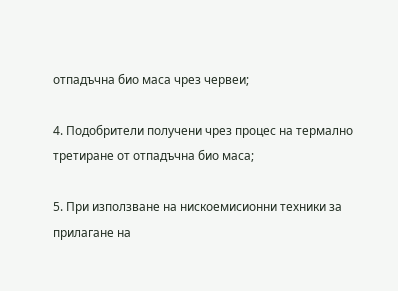отпадъчна био маса чрез червеи;

4. Подобрители получени чрез процес на термално третиране от отпадъчна био маса;

5. При използване на нискоемисионни техники за прилагане на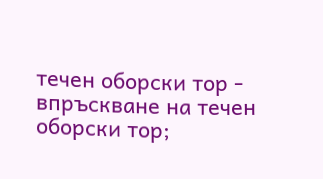течен оборски тор - впръскване на течен оборски тор;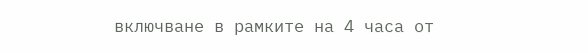включване в рамките на 4 часа от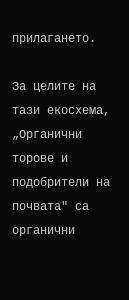прилагането.

За целите на тази екосхема, „Органични торове и подобрители на почвата" са органични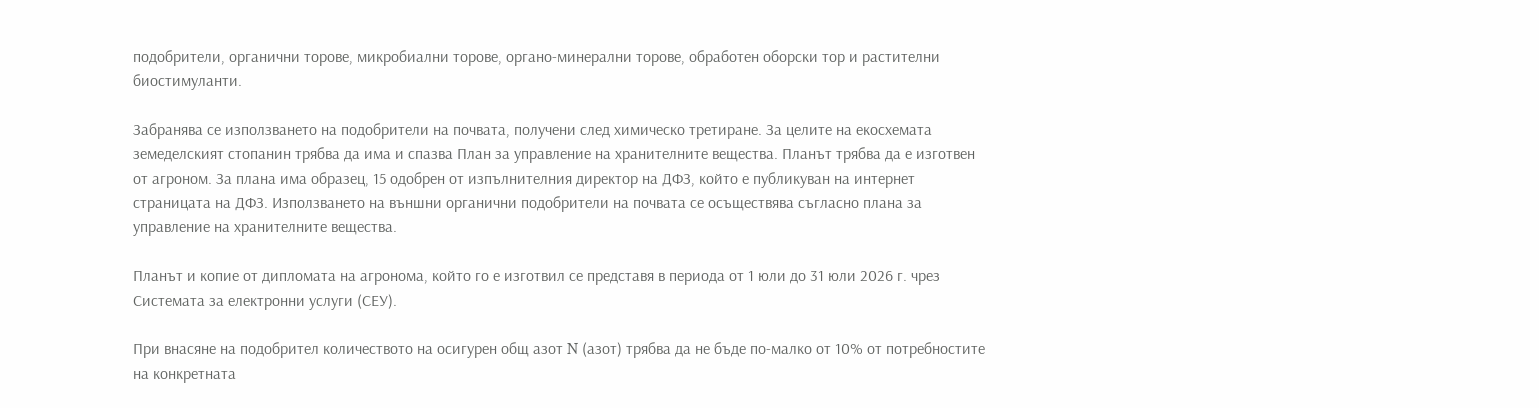подобрители, органични торове, микробиални торове, органо-минерални торове, обработен оборски тор и растителни биостимуланти.

Забранява се използването на подобрители на почвата, получени след химическо третиране. За целите на екосхемата земеделският стопанин трябва да има и спазва План за управление на хранителните вещества. Планът трябва да е изготвен от агроном. За плана има образец, 15 одобрен от изпълнителния директор на ДФЗ, който е публикуван на интернет страницата на ДФЗ. Използването на външни органични подобрители на почвата се осъществява съгласно плана за управление на хранителните вещества.

Планът и копие от дипломата на агронома, който го е изготвил се представя в периода от 1 юли до 31 юли 2026 г. чрез Системата за електронни услуги (СЕУ).

При внасяне на подобрител количеството на осигурен общ азот N (азот) трябва да не бъде по-малко от 10% от потребностите на конкретната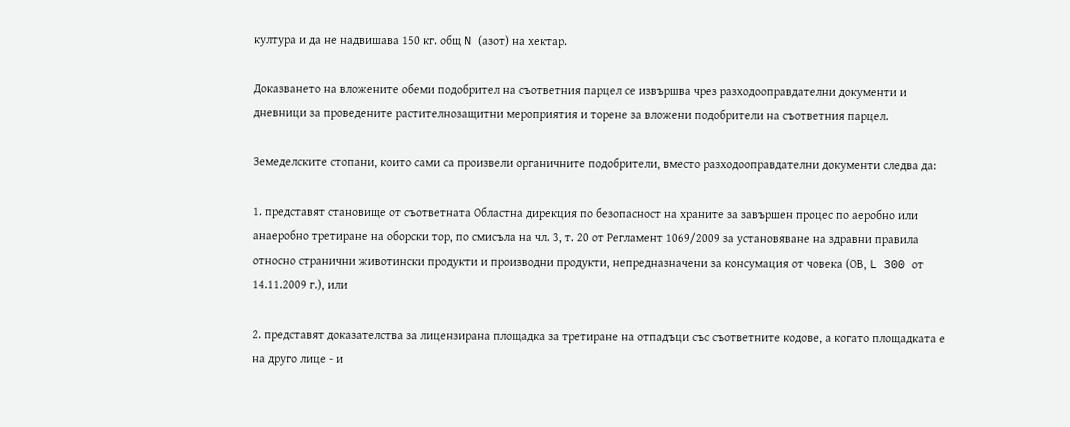култура и да не надвишава 150 кг. общ N (азот) на хектар.

Доказването на вложените обеми подобрител на съответния парцел се извършва чрез разходооправдателни документи и дневници за проведените растителнозащитни мероприятия и торене за вложени подобрители на съответния парцел.

Земеделските стопани, които сами са произвели органичните подобрители, вместо разходооправдателни документи следва да:

1. представят становище от съответната Областна дирекция по безопасност на храните за завършен процес по аеробно или анаеробно третиране на оборски тор, по смисъла на чл. 3, т. 20 от Регламент 1069/2009 за установяване на здравни правила относно странични животински продукти и производни продукти, непредназначени за консумация от човека (ОВ, L 300 от 14.11.2009 г.), или

2. представят доказателства за лицензирана площадка за третиране на отпадъци със съответните кодове, а когато площадката е на друго лице - и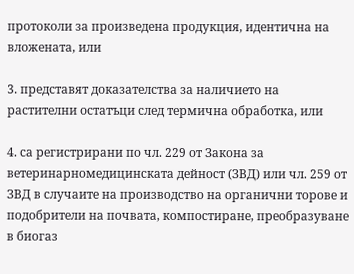протоколи за произведена продукция, идентична на вложената, или

3. представят доказателства за наличието на растителни остатъци след термична обработка, или

4. са регистрирани по чл. 229 от Закона за ветеринарномедицинската дейност (ЗВД) или чл. 259 от ЗВД в случаите на производство на органични торове и подобрители на почвата, компостиране, преобразуване в биогаз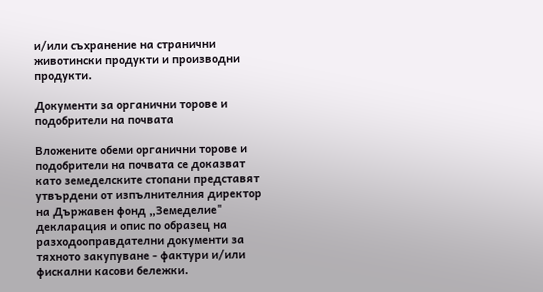и/или съхранение на странични животински продукти и производни продукти.

Документи за органични торове и подобрители на почвата

Вложените обеми органични торове и подобрители на почвата се доказват като земеделските стопани представят утвърдени от изпълнителния директор на Държавен фонд „Земеделие" декларация и опис по образец на разходооправдателни документи за тяхното закупуване - фактури и/или фискални касови бележки.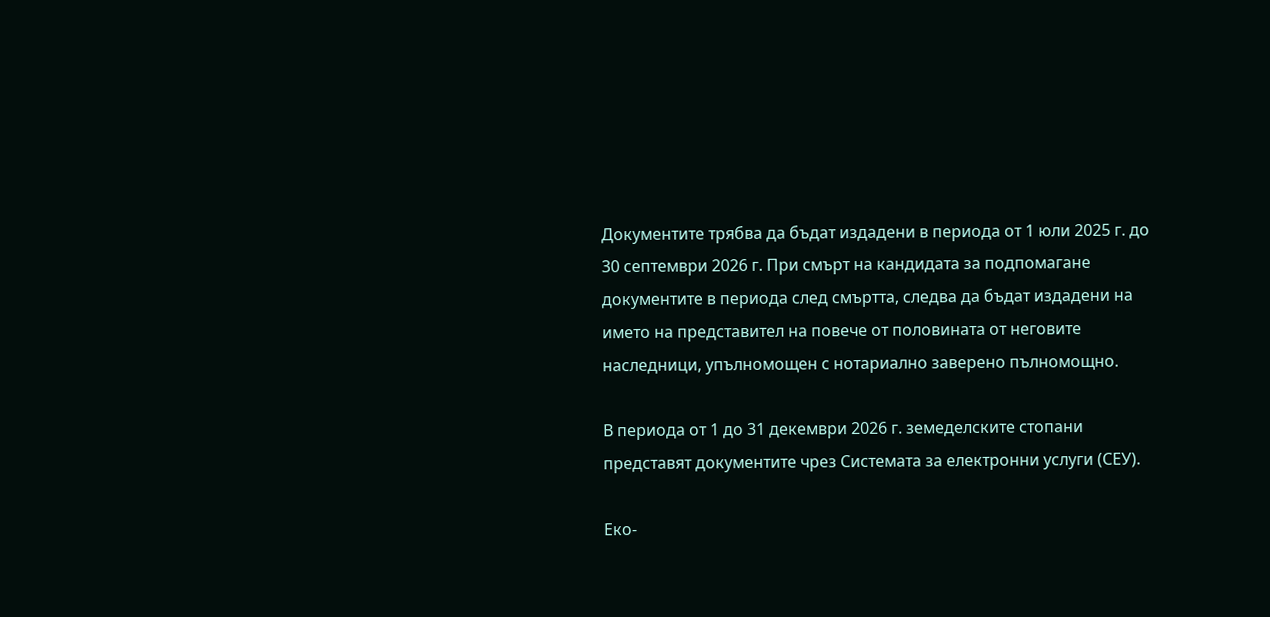Документите трябва да бъдат издадени в периода от 1 юли 2025 г. до 30 септември 2026 г. При смърт на кандидата за подпомагане документите в периода след смъртта, следва да бъдат издадени на името на представител на повече от половината от неговите наследници, упълномощен с нотариално заверено пълномощно.

В периода от 1 до 31 декември 2026 г. земеделските стопани представят документите чрез Системата за електронни услуги (СЕУ).

Еко-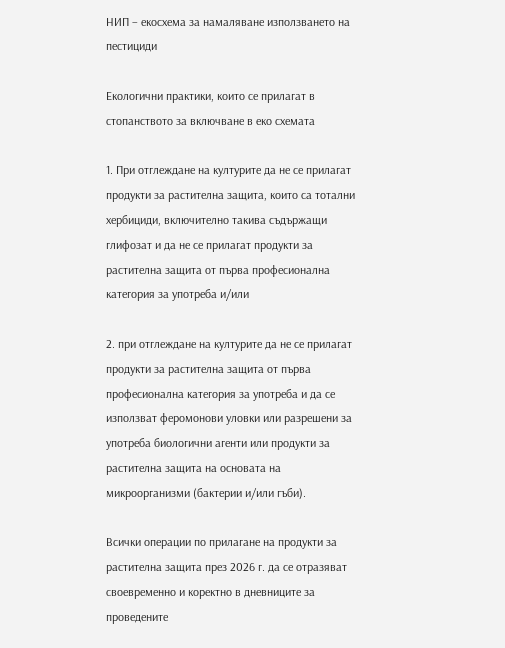НИП – екосхема за намаляване използването на пестициди

Екологични практики, които се прилагат в стопанството за включване в еко схемата

1. При отглеждане на културите да не се прилагат продукти за растителна защита, които са тотални хербициди, включително такива съдържащи глифозат и да не се прилагат продукти за растителна защита от първа професионална категория за употреба и/или

2. при отглеждане на културите да не се прилагат продукти за растителна защита от първа професионална категория за употреба и да се използват феромонови уловки или разрешени за употреба биологични агенти или продукти за растителна защита на основата на микроорганизми (бактерии и/или гъби).

Всички операции по прилагане на продукти за растителна защита през 2026 г. да се отразяват своевременно и коректно в дневниците за проведените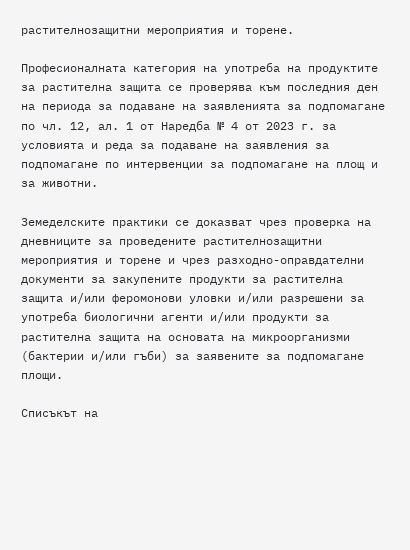растителнозащитни мероприятия и торене.

Професионалната категория на употреба на продуктите за растителна защита се проверява към последния ден на периода за подаване на заявленията за подпомагане по чл. 12, ал. 1 от Наредба № 4 от 2023 г. за условията и реда за подаване на заявления за подпомагане по интервенции за подпомагане на площ и за животни.

Земеделските практики се доказват чрез проверка на дневниците за проведените растителнозащитни мероприятия и торене и чрез разходно-оправдателни документи за закупените продукти за растителна защита и/или феромонови уловки и/или разрешени за употреба биологични агенти и/или продукти за растителна защита на основата на микроорганизми (бактерии и/или гъби) за заявените за подпомагане площи.

Списъкът на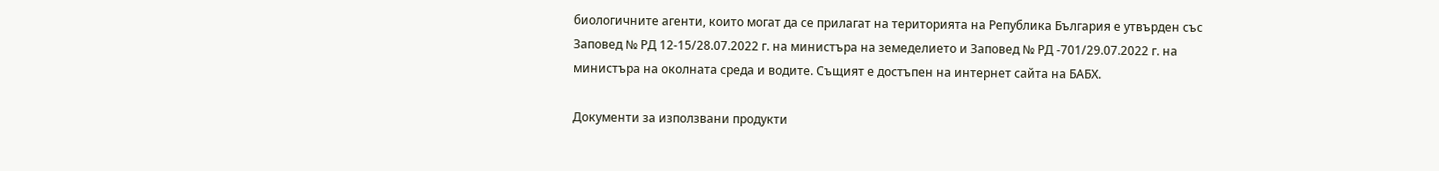биологичните агенти, които могат да се прилагат на територията на Република България е утвърден със Заповед № РД 12-15/28.07.2022 г. на министъра на земеделието и Заповед № РД -701/29.07.2022 г. на министъра на околната среда и водите. Същият е достъпен на интернет сайта на БАБХ.

Документи за използвани продукти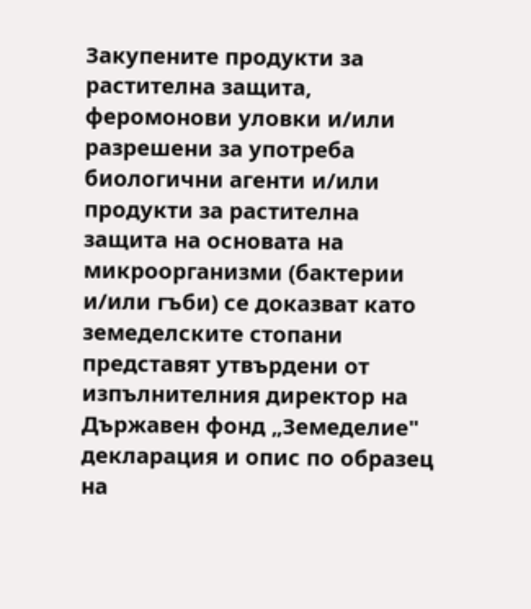Закупените продукти за растителна защита, феромонови уловки и/или разрешени за употреба биологични агенти и/или продукти за растителна защита на основата на микроорганизми (бактерии и/или гъби) се доказват като земеделските стопани представят утвърдени от изпълнителния директор на Държавен фонд „Земеделие" декларация и опис по образец на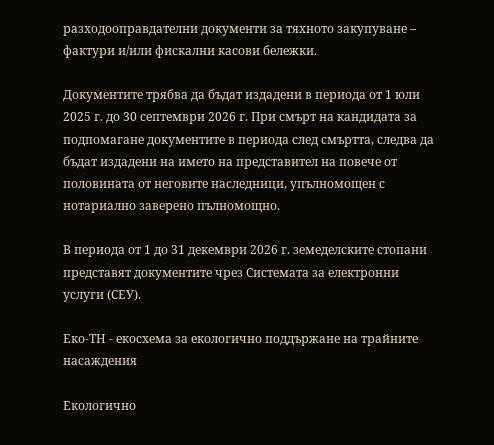разходооправдателни документи за тяхното закупуване – фактури и/или фискални касови бележки.

Документите трябва да бъдат издадени в периода от 1 юли 2025 г. до 30 септември 2026 г. При смърт на кандидата за подпомагане документите в периода след смъртта, следва да бъдат издадени на името на представител на повече от половината от неговите наследници, упълномощен с нотариално заверено пълномощно.

В периода от 1 до 31 декември 2026 г. земеделските стопани представят документите чрез Системата за електронни услуги (СЕУ).

Еко-ТН - екосхема за екологично поддържане на трайните насаждения

Екологично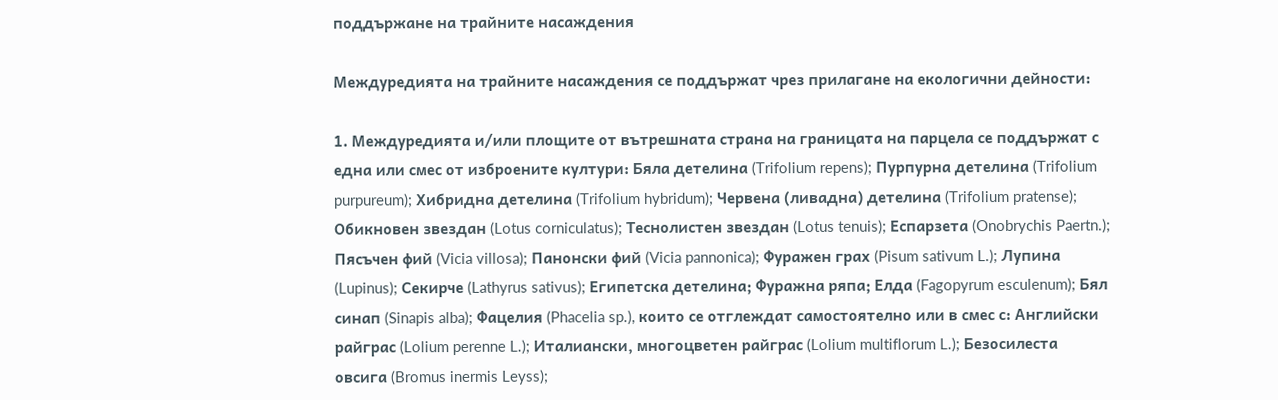поддържане на трайните насаждения

Междуредията на трайните насаждения се поддържат чрез прилагане на екологични дейности:

1. Междуредията и/или площите от вътрешната страна на границата на парцела се поддържат с една или смес от изброените култури: Бяла детелина (Trifolium repens); Пурпурна детелина (Trifolium purpureum); Хибридна детелина (Trifolium hybridum); Червена (ливадна) детелина (Trifolium pratense); Обикновен звездан (Lotus corniculatus); Теснолистен звездан (Lotus tenuis); Еспарзета (Onobrychis Paertn.); Пясъчен фий (Vicia villosa); Панонски фий (Vicia pannonica); Фуражен грах (Pisum sativum L.); Лупина (Lupinus); Секирче (Lathyrus sativus); Египетска детелина; Фуражна ряпа; Елда (Fagopyrum esculenum); Бял синап (Sinapis alba); Фацелия (Phacelia sp.), които се отглеждат самостоятелно или в смес с: Английски райграс (Lolium perenne L.); Италиански, многоцвeтен райграс (Lolium multiflorum L.); Безосилеста овсига (Bromus inermis Leyss);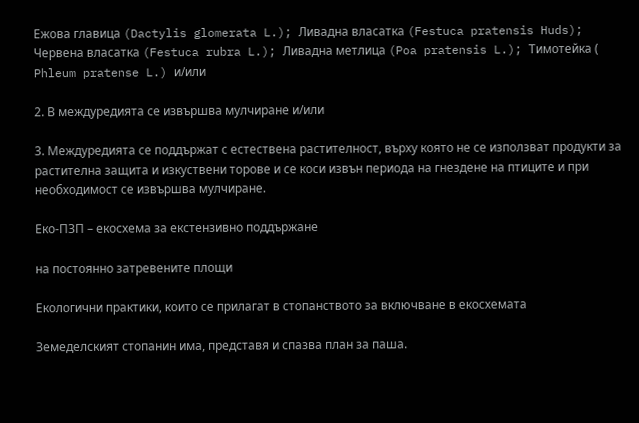Ежова главица (Dactylis glomerata L.); Ливадна власатка (Festuca pratensis Huds); Червена власатка (Festuca rubra L.); Ливадна метлица (Poa pratensis L.); Тимотейка ( Phleum pratense L.) и/или

2. В междуредията се извършва мулчиране и/или

3. Междуредията се поддържат с естествена растителност, върху която не се използват продукти за растителна защита и изкуствени торове и се коси извън периода на гнездене на птиците и при необходимост се извършва мулчиране.

Еко-ПЗП – екосхема за екстензивно поддържане

на постоянно затревените площи

Екологични практики, които се прилагат в стопанството за включване в екосхемата

Земеделският стопанин има, представя и спазва план за паша.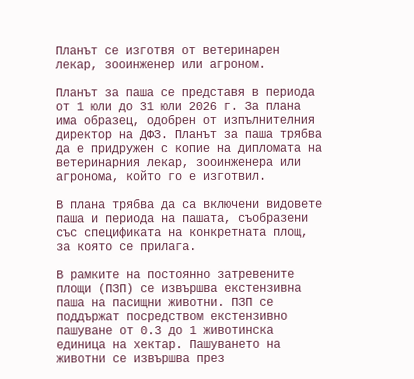Планът се изготвя от ветеринарен лекар, зооинженер или агроном.

Планът за паша се представя в периода от 1 юли до 31 юли 2026 г. За плана има образец, одобрен от изпълнителния директор на ДФЗ. Планът за паша трябва да е придружен с копие на дипломата на ветеринарния лекар, зооинженера или агронома, който го е изготвил.

В плана трябва да са включени видовете паша и периода на пашата, съобразени със спецификата на конкретната площ, за която се прилага.

В рамките на постоянно затревените площи (ПЗП) се извършва екстензивна паша на пасищни животни. ПЗП се поддържат посредством екстензивно пашуване от 0.3 до 1 животинска единица на хектар. Пашуването на животни се извършва през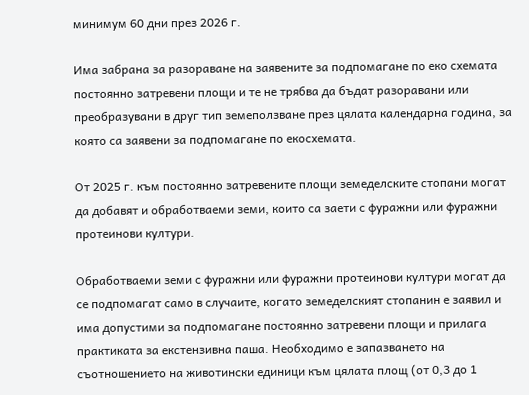минимум 60 дни през 2026 г.

Има забрана за разораване на заявените за подпомагане по еко схемата постоянно затревени площи и те не трябва да бъдат разоравани или преобразувани в друг тип земеползване през цялата календарна година, за която са заявени за подпомагане по екосхемата.

От 2025 г. към постоянно затревените площи земеделските стопани могат да добавят и обработваеми земи, които са заети с фуражни или фуражни протеинови култури.

Обработваеми земи с фуражни или фуражни протеинови култури могат да се подпомагат само в случаите, когато земеделският стопанин е заявил и има допустими за подпомагане постоянно затревени площи и прилага практиката за екстензивна паша. Необходимо е запазването на съотношението на животински единици към цялата площ (от 0,3 до 1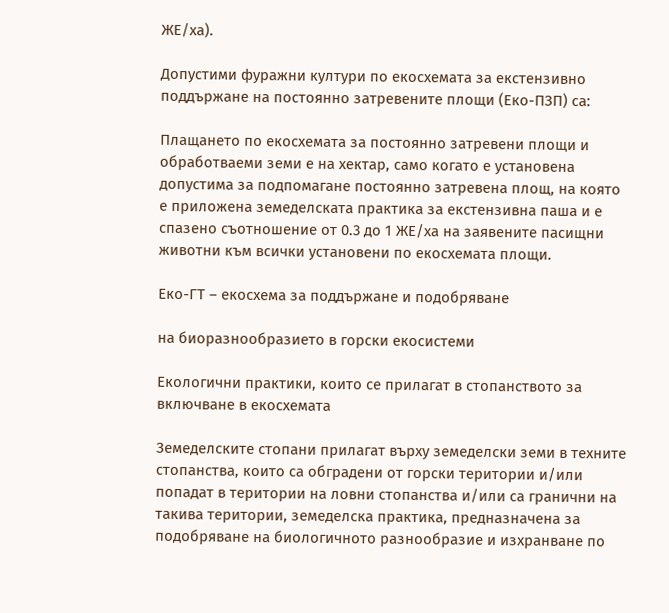ЖЕ/ха).

Допустими фуражни култури по екосхемата за екстензивно поддържане на постоянно затревените площи (Еко-ПЗП) са:

Плащането по екосхемата за постоянно затревени площи и обработваеми земи е на хектар, само когато е установена допустима за подпомагане постоянно затревена площ, на която е приложена земеделската практика за екстензивна паша и е спазено съотношение от 0.3 до 1 ЖЕ/ха на заявените пасищни животни към всички установени по екосхемата площи.

Еко-ГТ – екосхема за поддържане и подобряване

на биоразнообразието в горски екосистеми

Екологични практики, които се прилагат в стопанството за включване в екосхемата

Земеделските стопани прилагат върху земеделски земи в техните стопанства, които са обградени от горски територии и/или попадат в територии на ловни стопанства и/или са гранични на такива територии, земеделска практика, предназначена за подобряване на биологичното разнообразие и изхранване по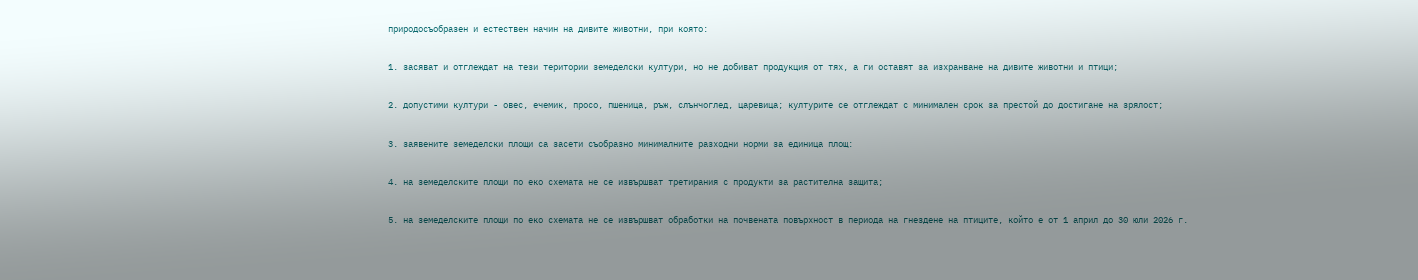природосъобразен и естествен начин на дивите животни, при която:

1. засяват и отглеждат на тези територии земеделски култури, но не добиват продукция от тях, а ги оставят за изхранване на дивите животни и птици;

2. допустими култури - овес, ечемик, просо, пшеница, ръж, слънчоглед, царевица; културите се отглеждат с минимален срок за престой до достигане на зрялост;

3. заявените земеделски площи са засети съобразно минималните разходни норми за единица площ:

4. на земеделските площи по еко схемата не се извършват третирания с продукти за растителна защита;

5. на земеделските площи по еко схемата не се извършват обработки на почвената повърхност в периода на гнездене на птиците, който е от 1 април до 30 юли 2026 г.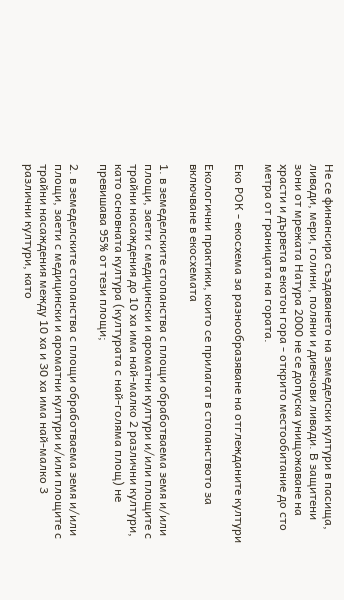Не се финансира създаването на земеделски култури в пасища, ливади, мери, голини, поляни и дивечови ливади. В защитени зони от мрежата Натура 2000 не се допуска унищожаване на храсти и дървета в екотон гора - открито местообитание до сто метра от границата на гората.

Еко РОК - екосхема за разнообразяване на отглежданите култури

Екологични практики, които се прилагат в стопанството за включване в екосхемата

1. в земеделските стопанства с площи обработваема земя и/или площи, заети с медицински и ароматни култури и/или площите с трайни насаждения до 10 ха има най-малко 2 различни култури, като основната култура (културата с най-голяма площ) не превишава 95% от тези площи;

2. в земеделските стопанства с площи обработваема земя и/или площи, заети с медицински и ароматни култури и/или площите с трайни насаждения между 10 ха и 30 ха има най-малко 3 различни култури, като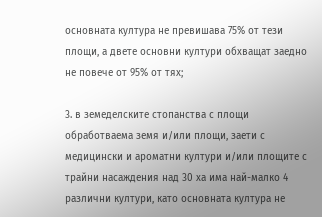основната култура не превишава 75% от тези площи, а двете основни култури обхващат заедно не повече от 95% от тях;

3. в земеделските стопанства с площи обработваема земя и/или площи, заети с медицински и ароматни култури и/или площите с трайни насаждения над 30 ха има най-малко 4 различни култури, като основната култура не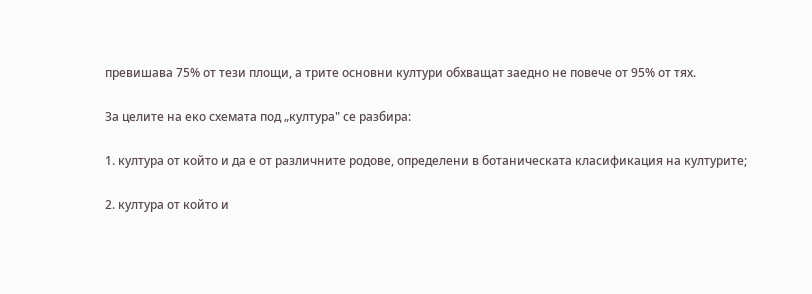превишава 75% от тези площи, а трите основни култури обхващат заедно не повече от 95% от тях.

За целите на еко схемата под „култура" се разбира:

1. култура от който и да е от различните родове, определени в ботаническата класификация на културите;

2. култура от който и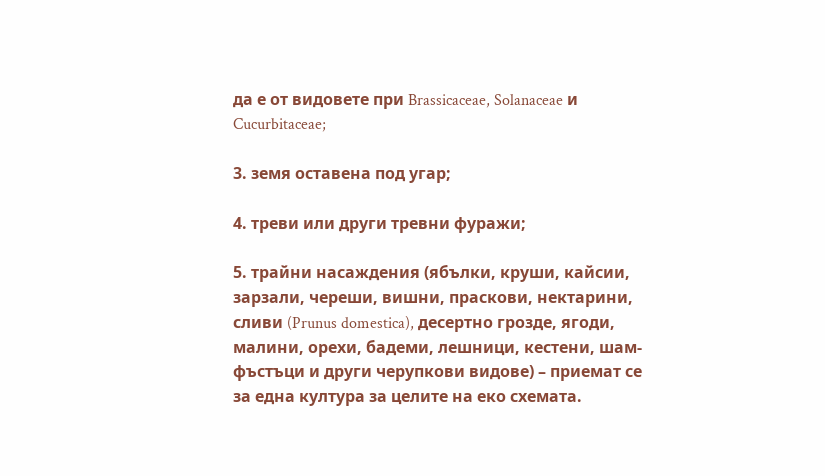да е от видовете при Brassicaceae, Solanaceae и Cucurbitaceae;

3. земя оставена под угар;

4. треви или други тревни фуражи;

5. трайни насаждения (ябълки, круши, кайсии, зарзали, череши, вишни, праскови, нектарини, сливи (Prunus domestica), десертно грозде, ягоди, малини, орехи, бадеми, лешници, кестени, шам-фъстъци и други черупкови видове) – приемат се за една култура за целите на еко схемата.